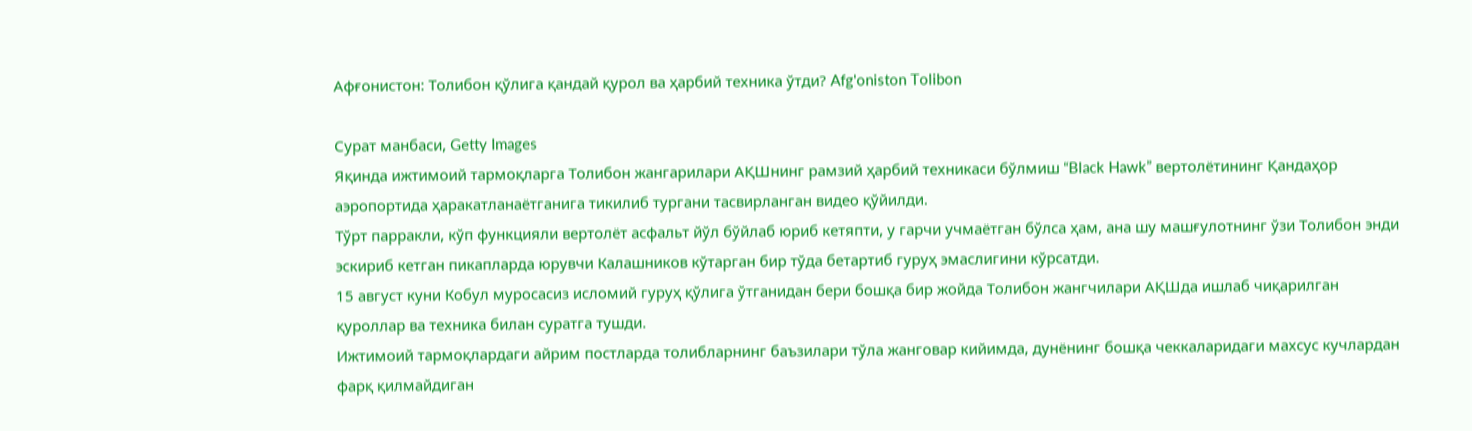Афғонистон: Толибон қўлига қандай қурол ва ҳарбий техника ўтди? Afg'oniston Tolibon

Сурат манбаси, Getty Images
Яқинда ижтимоий тармоқларга Толибон жангарилари АҚШнинг рамзий ҳарбий техникаси бўлмиш “Black Hawk” вертолётининг Қандаҳор аэропортида ҳаракатланаётганига тикилиб тургани тасвирланган видео қўйилди.
Тўрт парракли, кўп функцияли вертолёт асфальт йўл бўйлаб юриб кетяпти, у гарчи учмаётган бўлса ҳам, ана шу машғулотнинг ўзи Толибон энди эскириб кетган пикапларда юрувчи Калашников кўтарган бир тўда бетартиб гуруҳ эмаслигини кўрсатди.
15 август куни Кобул муросасиз исломий гуруҳ қўлига ўтганидан бери бошқа бир жойда Толибон жангчилари АҚШда ишлаб чиқарилган қуроллар ва техника билан суратга тушди.
Ижтимоий тармоқлардаги айрим постларда толибларнинг баъзилари тўла жанговар кийимда, дунёнинг бошқа чеккаларидаги махсус кучлардан фарқ қилмайдиган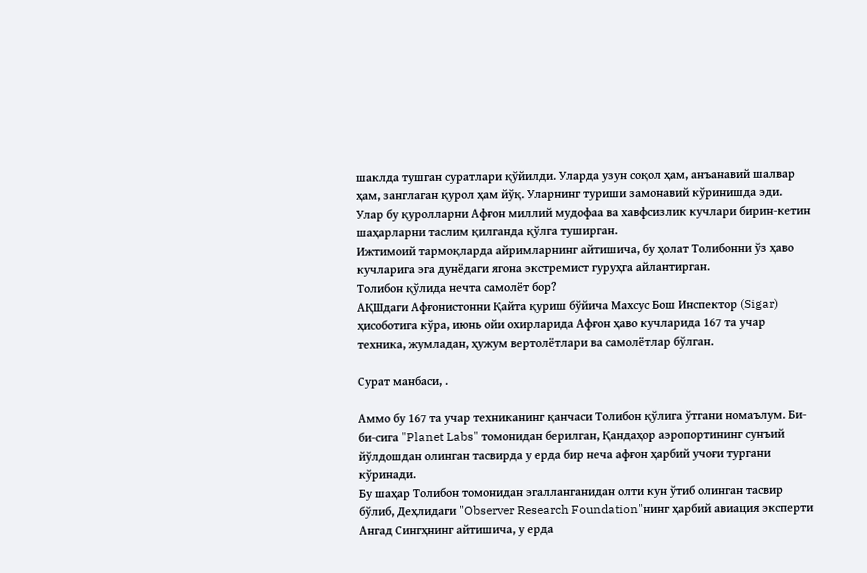шаклда тушган суратлари қўйилди. Уларда узун соқол ҳам, анъанавий шалвар ҳам, занглаган қурол ҳам йўқ. Уларнинг туриши замонавий кўринишда эди.
Улар бу қуролларни Афғон миллий мудофаа ва хавфсизлик кучлари бирин-кетин шаҳарларни таслим қилганда қўлга туширган.
Ижтимоий тармоқларда айримларнинг айтишича, бу ҳолат Толибонни ўз ҳаво кучларига эга дунёдаги ягона экстремист гуруҳга айлантирган.
Толибон қўлида нечта самолёт бор?
АҚШдаги Афғонистонни Қайта қуриш бўйича Махсус Бош Инспектор (Sigar) ҳисоботига кўра, июнь ойи охирларида Афғон ҳаво кучларида 167 та учар техника, жумладан, ҳужум вертолётлари ва самолётлар бўлган.

Сурат манбаси, .

Аммо бу 167 та учар техниканинг қанчаси Толибон қўлига ўтгани номаълум. Би-би-сига "Planet Labs" томонидан берилган, Қандаҳор аэропортининг сунъий йўлдошдан олинган тасвирда у ерда бир неча афғон ҳарбий учоғи тургани кўринади.
Бу шаҳар Толибон томонидан эгалланганидан олти кун ўтиб олинган тасвир бўлиб, Деҳлидаги "Observer Research Foundation"нинг ҳарбий авиация эксперти Ангад Сингҳнинг айтишича, у ерда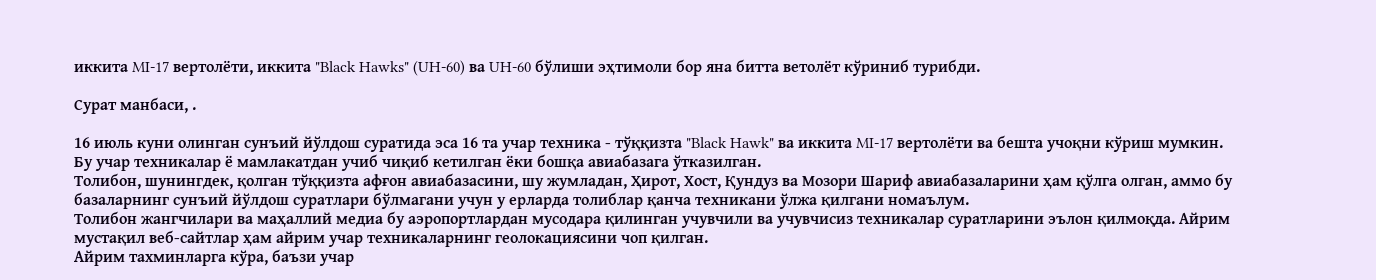иккита MI-17 вертолёти, иккита "Black Hawks" (UH-60) ва UH-60 бўлиши эҳтимоли бор яна битта ветолёт кўриниб турибди.

Сурат манбаси, .

16 июль куни олинган сунъий йўлдош суратида эса 16 та учар техника - тўққизта "Black Hawk" ва иккита MI-17 вертолёти ва бешта учоқни кўриш мумкин.
Бу учар техникалар ё мамлакатдан учиб чиқиб кетилган ёки бошқа авиабазага ўтказилган.
Толибон, шунингдек, қолган тўққизта афғон авиабазасини, шу жумладан, Ҳирот, Хост, Қундуз ва Мозори Шариф авиабазаларини ҳам қўлга олган, аммо бу базаларнинг сунъий йўлдош суратлари бўлмагани учун у ерларда толиблар қанча техникани ўлжа қилгани номаълум.
Толибон жангчилари ва маҳаллий медиа бу аэропортлардан мусодара қилинган учувчили ва учувчисиз техникалар суратларини эълон қилмоқда. Айрим мустақил веб-сайтлар ҳам айрим учар техникаларнинг геолокациясини чоп қилган.
Айрим тахминларга кўра, баъзи учар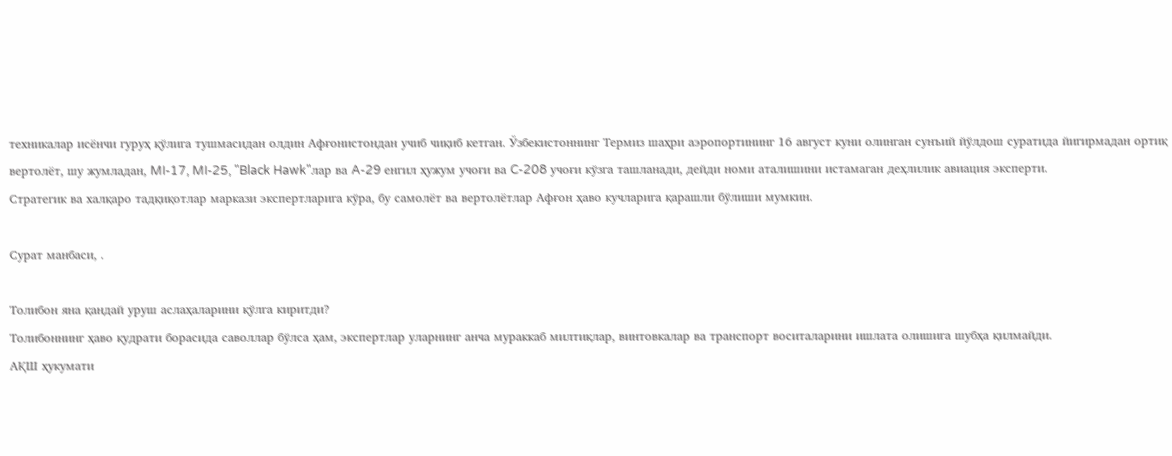техникалар исёнчи гуруҳ қўлига тушмасидан олдин Афғонистондан учиб чиқиб кетган. Ўзбекистоннинг Термиз шаҳри аэропортининг 16 август куни олинган сунъий йўлдош суратида йигирмадан ортиқ вертолёт, шу жумладан, MI-17, MI-25, "Black Hawk"лар ва A-29 енгил ҳужум учоғи ва C-208 учоғи кўзга ташланади, дейди номи аталишини истамаган деҳлилик авиация эксперти.
Стратегик ва халқаро тадқиқотлар маркази экспертларига кўра, бу самолёт ва вертолётлар Афғон ҳаво кучларига қарашли бўлиши мумкин.

Сурат манбаси, .

Толибон яна қандай уруш аслаҳаларини қўлга киритди?
Толибоннинг ҳаво қудрати борасида саволлар бўлса ҳам, экспертлар уларнинг анча мураккаб милтиқлар, винтовкалар ва транспорт воситаларини ишлата олишига шубҳа қилмайди.
АҚШ ҳукумати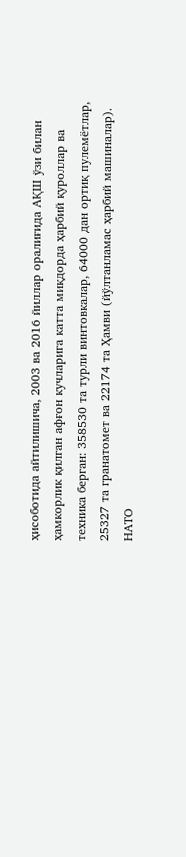ҳисоботида айтилишича, 2003 ва 2016 йиллар оралиғида АҚШ ўзи билан ҳамкорлик қилган афғон кучларига катта миқдорда ҳарбий қуроллар ва техника берган: 358530 та турли винтовкалар, 64000 дан ортиқ пулемётлар, 25327 та гранатомет ва 22174 та Ҳамви (йўлтанламас ҳарбий машиналар).
НАТО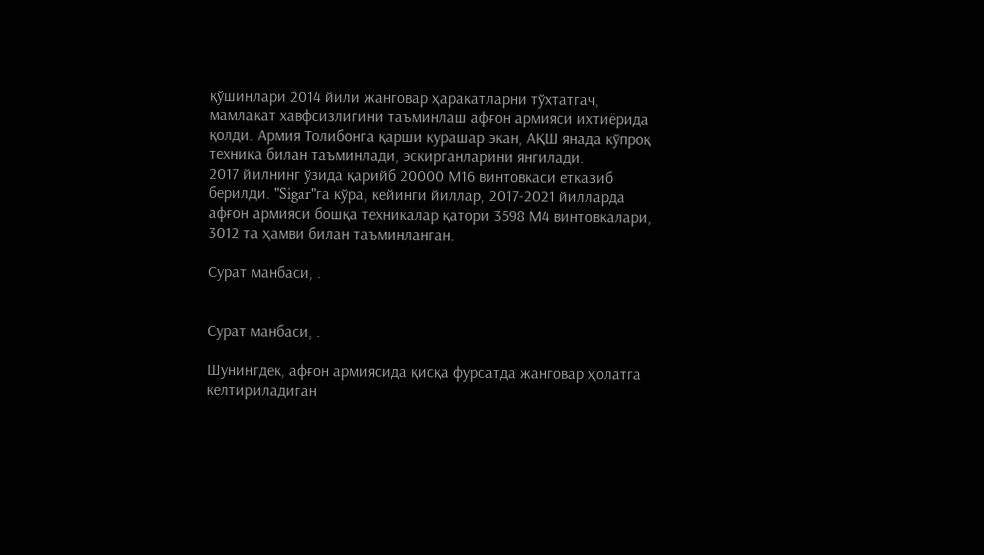қўшинлари 2014 йили жанговар ҳаракатларни тўхтатгач, мамлакат хавфсизлигини таъминлаш афғон армияси ихтиёрида қолди. Армия Толибонга қарши курашар экан, АҚШ янада кўпроқ техника билан таъминлади, эскирганларини янгилади.
2017 йилнинг ўзида қарийб 20000 М16 винтовкаси етказиб берилди. "Sigar"га кўра, кейинги йиллар, 2017-2021 йилларда афғон армияси бошқа техникалар қатори 3598 М4 винтовкалари, 3012 та ҳамви билан таъминланган.

Сурат манбаси, .


Сурат манбаси, .

Шунингдек, афғон армиясида қисқа фурсатда жанговар ҳолатга келтириладиган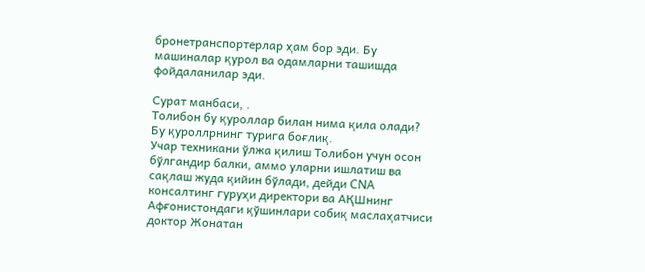бронетранспортерлар ҳам бор эди. Бу машиналар қурол ва одамларни ташишда фойдаланилар эди.

Сурат манбаси, .
Толибон бу қуроллар билан нима қила олади?
Бу қуроллрнинг турига боғлиқ.
Учар техникани ўлжа қилиш Толибон учун осон бўлгандир балки, аммо уларни ишлатиш ва сақлаш жуда қийин бўлади, дейди CNA консалтинг гуруҳи директори ва АҚШнинг Афғонистондаги қўшинлари собиқ маслаҳатчиси доктор Жонатан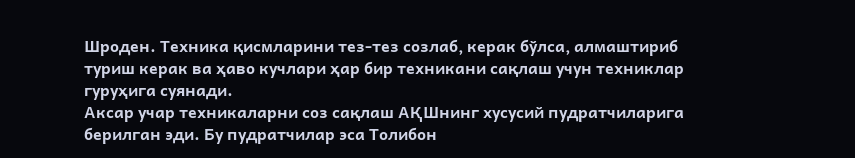Шроден. Техника қисмларини тез-тез созлаб, керак бўлса, алмаштириб туриш керак ва ҳаво кучлари ҳар бир техникани сақлаш учун техниклар гуруҳига суянади.
Аксар учар техникаларни соз сақлаш АҚШнинг хусусий пудратчиларига берилган эди. Бу пудратчилар эса Толибон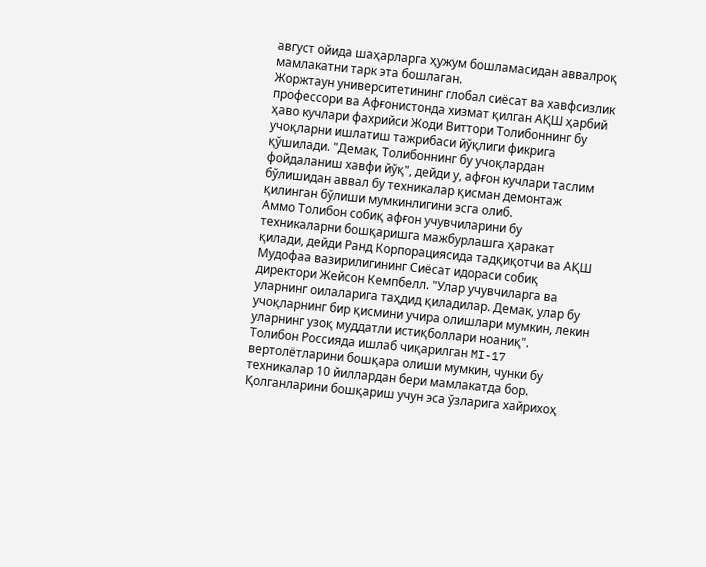август ойида шаҳарларга ҳужум бошламасидан аввалроқ мамлакатни тарк эта бошлаган.
Жоржтаун университетининг глобал сиёсат ва хавфсизлик профессори ва Афғонистонда хизмат қилган АҚШ ҳарбий ҳаво кучлари фахрийси Жоди Виттори Толибоннинг бу учоқларни ишлатиш тажрибаси йўқлиги фикрига қўшилади. "Демак, Толибоннинг бу учоқлардан фойдаланиш хавфи йўқ", дейди у, афғон кучлари таслим бўлишидан аввал бу техникалар қисман демонтаж қилинган бўлиши мумкинлигини эсга олиб.
Аммо Толибон собиқ афғон учувчиларини бу техникаларни бошқаришга мажбурлашга ҳаракат қилади, дейди Ранд Корпорациясида тадқиқотчи ва АҚШ Мудофаа вазирилигининг Сиёсат идораси собиқ директори Жейсон Кемпбелл. "Улар учувчиларга ва уларнинг оилаларига таҳдид қиладилар. Демак, улар бу учоқларнинг бир қисмини учира олишлари мумкин, лекин уларнинг узоқ муддатли истиқболлари ноаниқ".
Толибон Россияда ишлаб чиқарилган MI-17 вертолётларини бошқара олиши мумкин, чунки бу техникалар 10 йиллардан бери мамлакатда бор. Қолганларини бошқариш учун эса ўзларига хайрихоҳ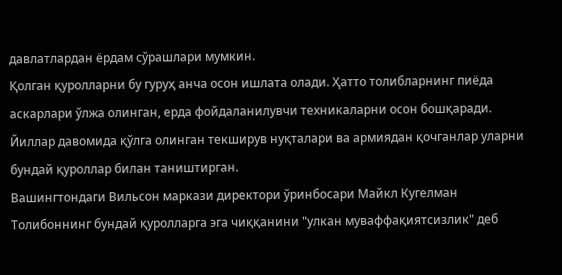давлатлардан ёрдам сўрашлари мумкин.
Қолган қуролларни бу гуруҳ анча осон ишлата олади. Ҳатто толибларнинг пиёда аскарлари ўлжа олинган, ерда фойдаланилувчи техникаларни осон бошқаради. Йиллар давомида қўлга олинган текширув нуқталари ва армиядан қочганлар уларни бундай қуроллар билан таништирган.
Вашингтондаги Вильсон маркази директори ўринбосари Майкл Кугелман Толибоннинг бундай қуролларга эга чиққанини "улкан муваффақиятсизлик" деб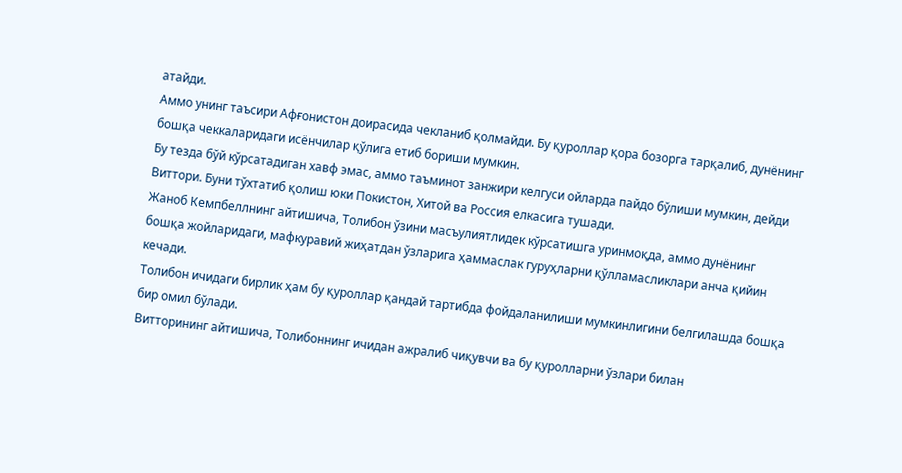атайди.
Аммо унинг таъсири Афғонистон доирасида чекланиб қолмайди. Бу қуроллар қора бозорга тарқалиб, дунёнинг бошқа чеккаларидаги исёнчилар қўлига етиб бориши мумкин.
Бу тезда бўй кўрсатадиган хавф эмас, аммо таъминот занжири келгуси ойларда пайдо бўлиши мумкин, дейди Виттори. Буни тўхтатиб қолиш юки Покистон, Хитой ва Россия елкасига тушади.
Жаноб Кемпбеллнинг айтишича, Толибон ўзини масъулиятлидек кўрсатишга уринмоқда, аммо дунёнинг бошқа жойларидаги, мафкуравий жиҳатдан ўзларига ҳаммаслак гуруҳларни қўлламасликлари анча қийин кечади.
Толибон ичидаги бирлик ҳам бу қуроллар қандай тартибда фойдаланилиши мумкинлигини белгилашда бошқа бир омил бўлади.
Витторининг айтишича, Толибоннинг ичидан ажралиб чиқувчи ва бу қуролларни ўзлари билан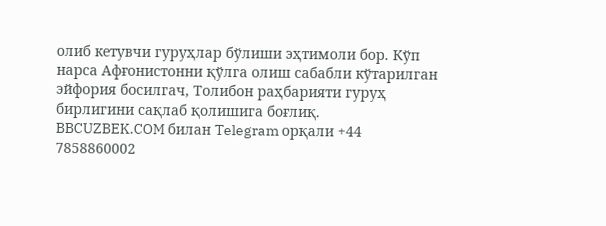олиб кетувчи гуруҳлар бўлиши эҳтимоли бор. Кўп нарса Афғонистонни қўлга олиш сабабли кўтарилган эйфория босилгач, Толибон раҳбарияти гуруҳ бирлигини сақлаб қолишига боғлиқ.
BBCUZBEK.COM билан Telegram орқали +44 7858860002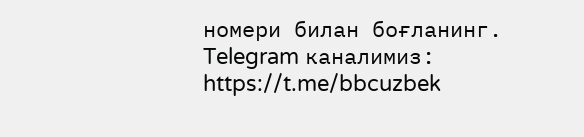номери билан боғланинг.
Telegram каналимиз: https://t.me/bbcuzbek